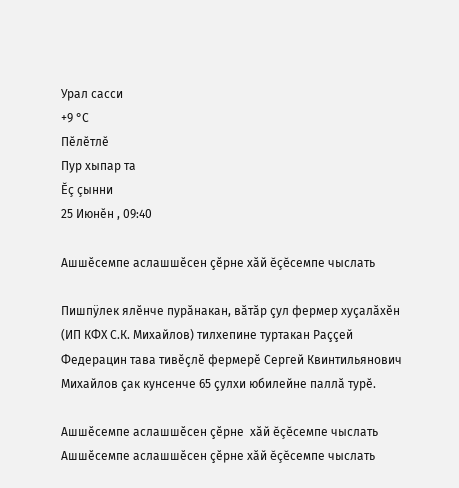Урал сасси
+9 °С
Пӗлӗтлӗ
Пур хыпар та
Ĕç çынни
25 Июнӗн , 09:40

Ашшĕсемпе аслашшĕсен çĕрне хăй ĕçĕсемпе чыслать

Пишпÿлек ялĕнче пурăнакан, вăтăр çул фермер хуçалăхĕн (ИП КФХ С.К. Михайлов) тилхепине туртакан Раççей Федерацин тава тивĕçлĕ фермерĕ Сергей Квинтильянович Михайлов çак кунсенче 65 çулхи юбилейне паллă турӗ.

Ашшĕсемпе аслашшĕсен çĕрне  хăй ĕçĕсемпе чыслать
Ашшĕсемпе аслашшĕсен çĕрне хăй ĕçĕсемпе чыслать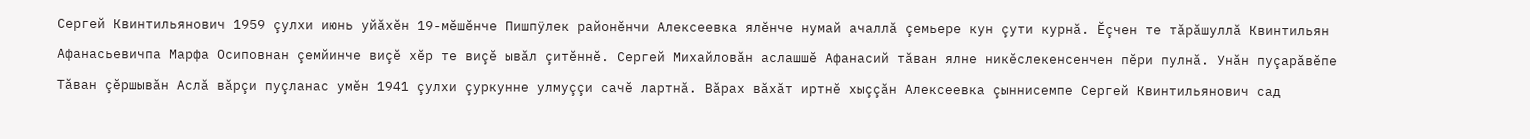Сергей Квинтильянович 1959 çулхи июнь уйăхĕн 19-мĕшĕнче Пишпÿлек районĕнчи Алексеевка ялĕнче нумай ачаллă çемьере кун çути курнă. Ĕçчен те тăрăшуллă Квинтильян Афанасьевичпа Марфа Осиповнан çемйинче виçĕ хĕр те виçĕ ывăл çитĕннĕ. Сергей Михайловăн аслашшĕ Афанасий тăван ялне никĕслекенсенчен пĕри пулнă. Унăн пуçарăвĕпе Тăван çĕршывăн Аслă вăрçи пуçланас умĕн 1941 çулхи çуркунне улмуççи сачĕ лартнă. Вăрах вăхăт иртнĕ хыççăн Алексеевка çыннисемпе Сергей Квинтильянович сад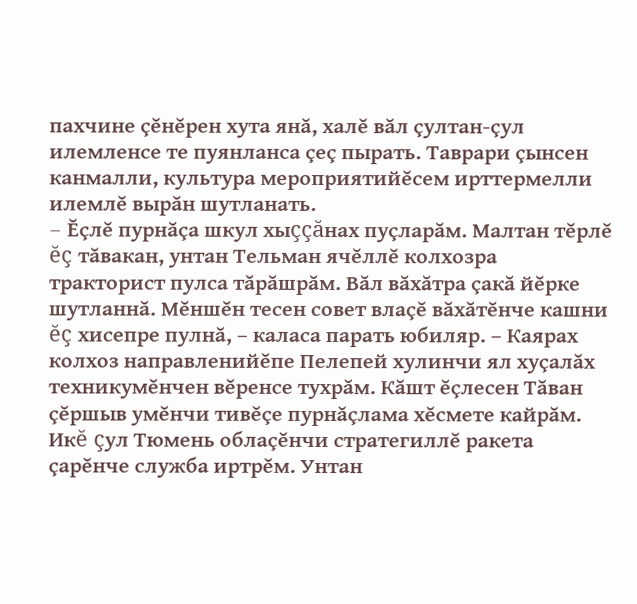пахчине çĕнĕрен хута янă, халĕ вăл çултан-çул илемленсе те пуянланса çеç пырать. Таврари çынсен канмалли, культура мероприятийĕсем ирттермелли илемлĕ вырăн шутланать.
– Ĕçлĕ пурнăçа шкул хыççăнах пуçларăм. Малтан тĕрлĕ ĕç тăвакан, унтан Тельман ячĕллĕ колхозра тракторист пулса тăрăшрăм. Вăл вăхăтра çакă йĕрке шутланнă. Мĕншĕн тесен совет влаçĕ вăхăтĕнче кашни ĕç хисепре пулнă, – каласа парать юбиляр. – Каярах колхоз направленийĕпе Пелепей хулинчи ял хуçалăх техникумĕнчен вĕренсе тухрăм. Кăшт ĕçлесен Тăван çĕршыв умĕнчи тивĕçе пурнăçлама хĕсмете кайрăм. Икĕ çул Тюмень облаçĕнчи стратегиллĕ ракета çарĕнче служба иртрĕм. Унтан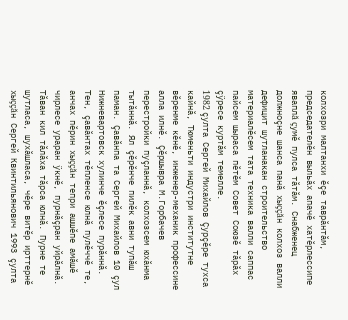колхозри малтанхи ĕçе таврăнтăм, председателĕн выльăх апачĕ хатĕрлессипе яваплă çумĕ пулса тăтăм. Снабженец должноçне шанса панă хыççăн колхоз валли дефицит шутланакан строительство материалĕсем тата техника валли саппас пайсем шыраса пĕтĕм Совет Союзĕ тăрăх çÿресе куртăм темелле.
1982 çулта Сергей Михайлов Çурçĕре тухса кайнă, Тюменьти индустри институтне вĕренме кĕнĕ, инженер-механик профессине алла илнĕ. Çĕршывра М.Горбачев перестройки пуçланнă, колхозсем юхăнма тытăннă. Ял çĕрĕнче пилӗк авни тупăш паман. Çавăнпа та Сергей Михайлов 10 çул Нижневартовск хулинче ĕçлесе пурăннă. Тен, çавăнтах тĕпленсе юлнă пулĕччĕ те, анчах пĕрин хыççăн тепри ашшĕпе амăшĕ чирлесе ураран ÿкнĕ, пурнăçран уйрăлнă. Тăван кил тăлăха тăрса юлнă. Пурне те шутласа, шухăшласа, чĕре витĕр ирттернĕ хыççăн Сергей Квинтильянович 1993 çулта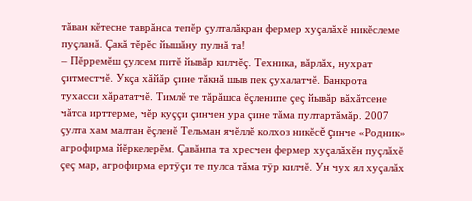тăван кĕтесне таврăнса тепĕр çулталăкран фермер хуçалăхĕ никĕслеме пуçланă. Çакă тĕрĕс йышăну пулнă та!
– Пĕрремĕш çулсем питĕ йывăр килчĕç. Техника, вăрлăх, нухрат çитместчĕ. Укçа хăйăр çине тăкнă шыв пек çухалатчĕ. Банкрота тухасси хăрататчĕ. Тимлĕ те тăрăшса ĕçленипе çеç йывăр вăхăтсене чăтса ирттерме, чĕр куççи çинчен ура çине тăма пултартăмăр. 2007 çулта хам малтан ĕçленĕ Тельман ячĕллĕ колхоз никĕсĕ çинче «Родник» агрофирма йĕркелерĕм. Çавăнпа та хресчен фермер хуçалăхĕн пуçлăхĕ çеç мар, агрофирма ертÿçи те пулса тăма тÿр килчĕ. Ун чух ял хуçалăх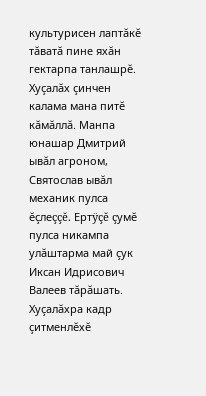культурисен лаптăкĕ тăватă пине яхăн гектарпа танлашрĕ. Хуçалăх çинчен калама мана питĕ кăмăллă. Манпа юнашар Дмитрий ывăл агроном, Святослав ывăл механик пулса ĕçлеççĕ. Ертÿçĕ çумĕ пулса никампа улăштарма май çук Иксан Идрисович Валеев тăрăшать. Хуçалăхра кадр çитменлĕхĕ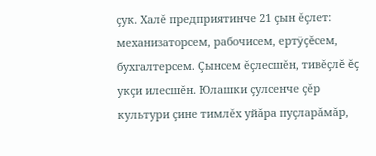çук. Халĕ предприятинче 21 çын ĕçлет: механизаторсем, рабочисем, ертÿçĕсем, бухгалтерсем. Çынсем ĕçлесшĕн, тивĕçлĕ ĕç укçи илесшĕн. Юлашки çулсенче çĕр культури çине тимлĕх уйăра пуçларăмăр,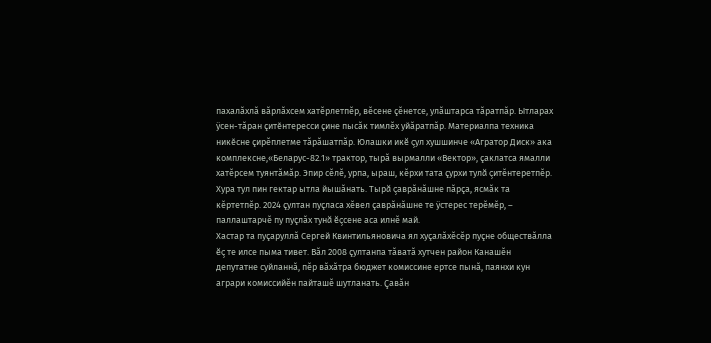пахалăхлă вăрлăхсем хатĕрлетпĕр, вĕсене çĕнетсе, улăштарса тăратпăр. Ытларах ÿсен-тăран çитӗнтересси çине пысăк тимлĕх уйăратпăр. Материалпа техника никӗсне çирĕплетме тăрăшатпăр. Юлашки икĕ çул хушшинче «Агратор Диск» ака комплексне,«Беларус-82.1» трактор, тырă вырмалли «Вектор», çаклатса ямалли хатĕрсем туянтăмăр. Эпир сĕлĕ, урпа, ыраш, кĕрхи тата çурхи тулă çитĕнтеретпĕр. Хура тул пин гектар ытла йышăнать. Тырă çаврăнăшне пăрçа, ясмăк та кĕртетпĕр. 2024 çултан пуçласа хĕвел çаврăнăшне те ÿстерес терĕмĕр, – паллаштарчĕ пу пуçлăх тунă ĕçсене аса илнĕ май.
Хастар та пуçаруллă Сергей Квинтильяновича ял хуçалăхĕсĕр пуçне обществăлла ĕç те илсе пыма тивет. Вăл 2008 çултанпа тăватă хутчен район Канашĕн депутатне суйланнă, пĕр вăхăтра бюджет комиссине ертсе пынă, паянхи кун аграри комиссийĕн пайташĕ шутланать. Çавăн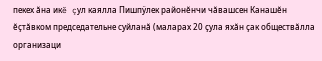пекех ăна икĕ çул каялла Пишпÿлек районĕнчи чăвашсен Канашĕн ĕçтăвком председательне суйланă (маларах 20 çула яхăн çак обществăлла организаци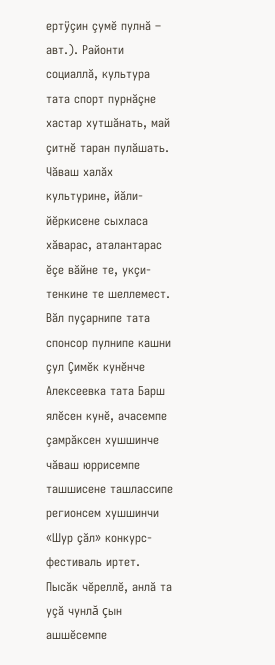ертÿçин çумĕ пулнă – авт.). Районти социаллă, культура тата спорт пурнăçне хастар хутшăнать, май çитнĕ таран пулăшать. Чăваш халăх культурине, йăли-йĕркисене сыхласа хăварас, аталантарас ĕçе вăйне те, укçи-тенкине те шеллемест. Вăл пуçарнипе тата спонсор пулнипе кашни çул Çимĕк кунĕнче Алексеевка тата Барш ялĕсен кунĕ, ачасемпе çамрăксен хушшинче чăваш юррисемпе ташшисене ташлассипе регионсем хушшинчи «Шур çăл» конкурс-фестиваль иртет. Пысăк чĕреллĕ, анлă та уçă чунлă çын ашшĕсемпе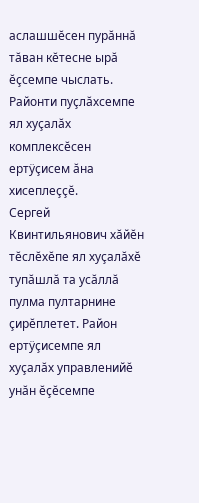аслашшĕсен пурăннă тăван кĕтесне ырă ĕçсемпе чыслать. Районти пуçлăхсемпе ял хуçалăх комплексĕсен ертÿçисем ăна хисеплеççĕ.
Сергей Квинтильянович хăйĕн тĕслĕхĕпе ял хуçалăхĕ тупăшлă та усăллă пулма пултарнине çирĕплетет. Район ертÿçисемпе ял хуçалăх управленийĕ унăн ĕçĕсемпе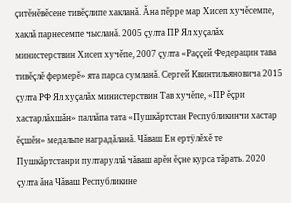çитĕнĕвĕсене тивĕçлипе хакланă. Ăна пĕрре мар Хисеп хучĕсемпе, хаклă парнесемпе чысланă. 2005 çулта ПР Ял хуçалăх министерствин Хисеп хучĕпе, 2007 çулта «Раççей Федерацин тава тивĕçлĕ фермерĕ» ята парса сумланă. Сергей Квинтильяновича 2015 çулта РФ Ял хуçалăх министерствин Тав хучĕпе, «ПР ĕçри хастарлăхшăн» паллăпа тата «Пушкăртстан Республикинчи хастар ĕçшĕн» медальпе наградăланă. Чăваш Ен ертÿлĕхĕ те Пушкăртстанри пултаруллă чăваш арĕн ĕçне курса тăрать. 2020 çулта ăна Чăваш Республикине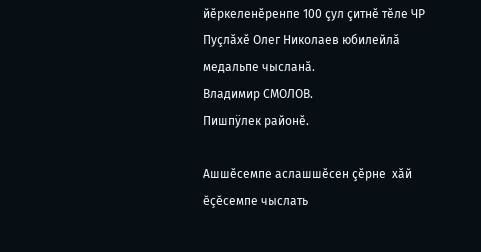йĕркеленĕренпе 100 çул çитнĕ тĕле ЧР Пуçлăхĕ Олег Николаев юбилейлă медальпе чысланă.
Владимир СМОЛОВ.
Пишпÿлек районĕ.

Ашшĕсемпе аслашшĕсен çĕрне  хăй ĕçĕсемпе чыслать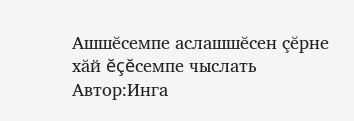Ашшĕсемпе аслашшĕсен çĕрне хăй ĕçĕсемпе чыслать
Автор:Инга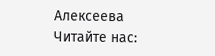Алексеева
Читайте нас: